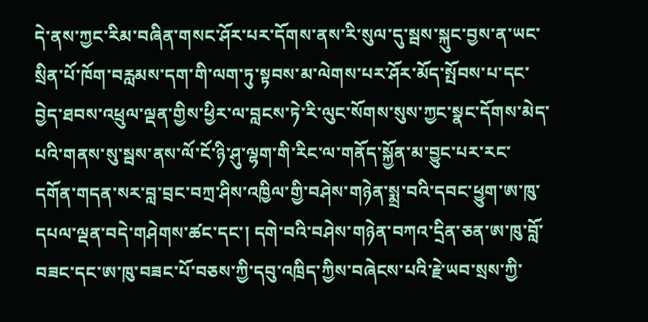དེ་ནས་ཀྱང་རིམ་བཞིན་གསང་ཤོར་པར་དོགས་ནས་རི་སུལ་དུ་སྦས་སྐུང་བྱས་ན་ཡང་སྲིན་པོ་ཁོག་བརླམས་དག་གི་ལག་ཏུ་སྟབས་མ་ལེགས་པར་ཤོར་མོད་སྤོབས་པ་དང་བྱེད་ཐབས་འཕྲུལ་ལྡན་གྱིས་ཕྱིར་ལ་བླངས་ཏེ་རི་ལུང་སོགས་སུས་ཀྱང་སྣང་དོགས་མེད་པའི་གནས་སུ་སྦས་ནས་ལོ་ངོ་ཉི་ཤུ་ལྷག་གི་རིང་ལ་གནོད་སྐྱོན་མ་བྱུང་པར་རང་དགོན་གདན་སར་བླ་བྲང་བཀྲ་ཤིས་འཁྱིལ་གྱི་བཤེས་གཉེན་སྨྲ་བའི་དབང་ཕྱུག་ཨ་ཁུ་དཔལ་ལྡན་བདེ་གཤེགས་ཚང་དང་། དགེ་བའི་བཤེས་གཉེན་བཀའ་དྲིན་ཅན་ཨ་ཁུ་བློ་བཟང་དང་ཨ་ཁུ་བཟང་པོ་བཅས་ཀྱི་དབུ་འཁྲིད་ཀྱིས་བཞེངས་པའི་རྗེ་ཡབ་སྲས་ཀྱི་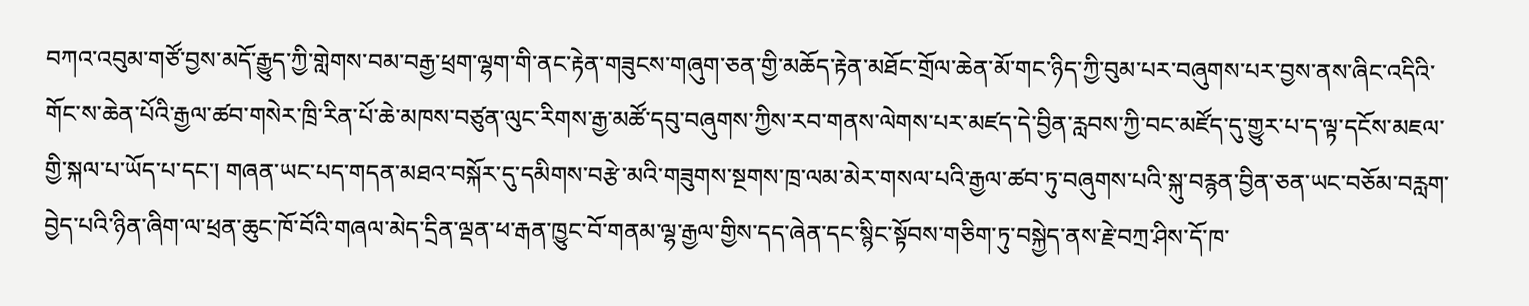བཀའ་འབུམ་གཙོ་བྱས་མདོ་རྒྱུད་ཀྱི་གླེགས་བམ་བརྒྱ་ཕྲག་ལྷག་གི་ནང་རྟེན་གཟུངས་གཞུག་ཅན་གྱི་མཆོད་རྟེན་མཐོང་གྲོལ་ཆེན་མོ་གང་ཉིད་ཀྱི་བུམ་པར་བཞུགས་པར་བྱས་ནས་ཞིང་འདིའི་གོང་ས་ཆེན་པོའི་རྒྱལ་ཚབ་གསེར་ཁྲི་རིན་པོ་ཆེ་མཁས་བཙུན་ལུང་རིགས་རྒྱ་མཚོ་དབུ་བཞུགས་ཀྱིས་རབ་གནས་ལེགས་པར་མཛད་དེ་བྱིན་རླབས་ཀྱི་བང་མཛོད་དུ་གྱུར་པ་ད་ལྟ་དངོས་མཇལ་གྱི་སྐལ་པ་ཡོད་པ་དང་། གཞན་ཡང་པད་གདན་མཐའ་བསྐོར་དུ་དམིགས་བརྩེ་མའི་གཟུགས་སྔགས་ཁྲ་ལམ་མེར་གསལ་པའི་རྒྱལ་ཚབ་ཏུ་བཞུགས་པའི་སྐུ་བརྙན་བྱིན་ཅན་ཡང་བཅོམ་བརླག་བྱེད་པའི་ཉིན་ཞིག་ལ་ཕྲན་ཆུང་ཁོ་བོའི་གཞལ་མེད་དྲིན་ལྡན་ཕ་རྒན་ཁྱུང་བོ་གནམ་ལྷ་རྒྱལ་གྱིས་དད་ཞེན་དང་སྙིང་སྟོབས་གཅིག་ཏུ་བསྐྱེད་ནས་རྗེ་བཀྲ་ཤིས་དོ་ཁ་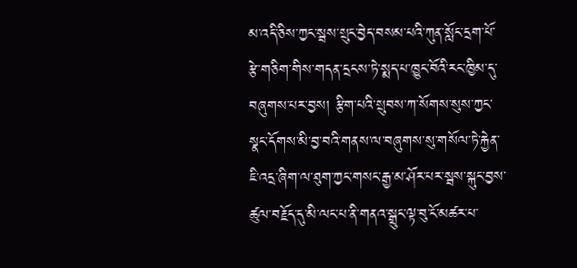མ་འདི་ཅིས་ཀྱང་སྦས་སྲུང་བྱེད་བསམ་པའི་ཀུན་སློང་དྲག་པོ་རྩེ་གཅིག་གིས་གདན་དྲངས་ཏེ་སྨད་པ་ཁྱུང་བོའི་རང་ཁྱིམ་དུ་བཞུགས་པར་བྱས། རྩིག་པའི་སྲུབས་ཀ་སོགས་སུས་ཀྱང་སྣང་དོགས་མི་བྱ་བའི་གནས་ལ་བཞུགས་སུ་གསོལ་ཏེ་རྐྱེན་ཇི་འདྲ་ཞིག་ལ་ཐུག་ཀྱང་གསང་རྒྱ་མ་ཤོར་པར་སྦས་སྐུང་བྱས་ཚུལ་བརྗོད་དུ་མི་ལང་པ་ནི་གནའ་སྒྲུང་ལྟ་བུ་ངོ་མཚར་པ་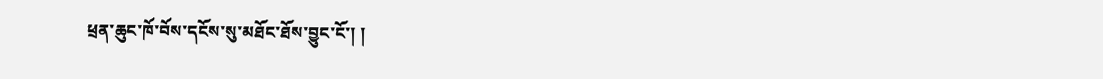ཕྲན་ཆུང་ཁོ་བོས་དངོས་སུ་མཐོང་ཐོས་བྱུང་ངོ་། །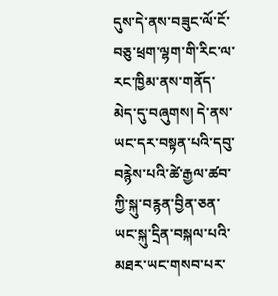དུས་དེ་ནས་བཟུང་ལོ་ངོ་བཅུ་ཕྲག་ལྷག་གི་རིང་ལ་རང་ཁྱིམ་ནས་གནོད་མེད་དུ་བཞུགས། དེ་ནས་ཡང་དར་བསྟན་པའི་དབུ་བརྙེས་པའི་ཚེ་རྒྱལ་ཚབ་ཀྱི་སྐུ་བརྙན་བྱིན་ཅན་ཡང་སྐུ་དྲིན་བསྐལ་པའི་མཐར་ཡང་གསབ་པར་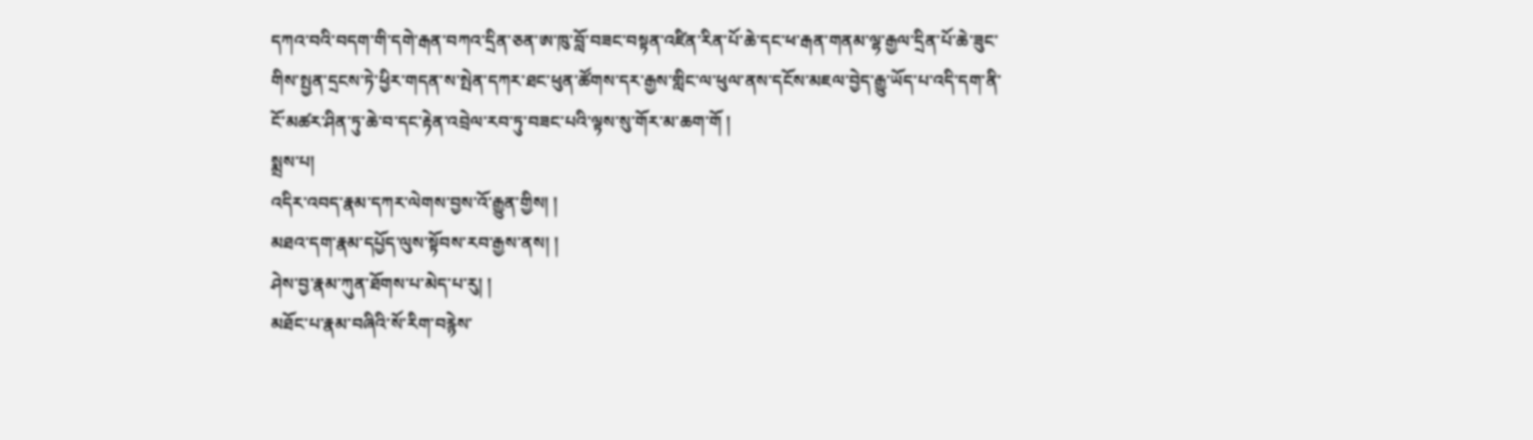དཀའ་བའི་བདག་གི་དགེ་རྒན་བཀའ་དྲིན་ཅན་ཨ་ཁུ་བློ་བཟང་བསྟན་འཛིན་རིན་པོ་ཆེ་དང་ཕ་རྒན་གནམ་ལྷ་རྒྱལ་དྲིན་པོ་ཆེ་ཟུང་གིས་སྤྱན་དྲངས་ཏེ་ཕྱིར་གདན་ས་སྤེན་དཀར་ཐང་ཕུན་ཚོགས་དར་རྒྱས་གླིང་ལ་ཕུལ་ནས་དངོས་མཇལ་བྱེད་རྒྱུ་ཡོད་པ་འདི་དག་ནི་ངོ་མཚར་ཤིན་ཏུ་ཆེ་བ་དང་རྟེན་འབྲེལ་རབ་ཏུ་བཟང་པའི་ལྟས་སུ་གོར་མ་ཆག་གོ །
སྨྲས་པ།
འདིར་འབད་རྣམ་དཀར་ལེགས་བྱས་འོ་རྒྱུན་གྱིས། །
མཐའ་དག་རྣམ་དཔྱོད་ལུས་སྟོབས་རབ་རྒྱས་ནས། །
ཤེས་བྱ་རྣམ་ཀུན་ཐོགས་པ་མེད་པ་རུ། །
མཐོང་པ་རྣམ་བཞིའི་སོ་རིག་བརྙེས་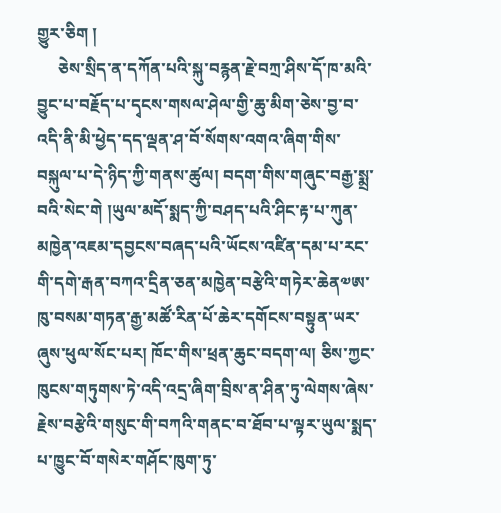གྱུར་ཅིག །
     ཅེས་སྲིད་ན་དཀོན་པའི་སྐུ་བརྙན་རྗེ་བཀྲ་ཤིས་དོ་ཁ་མའི་བྱུང་པ་བརྗོད་པ་དྭངས་གསལ་ཤེལ་གྱི་ཆུ་མིག་ཅེས་བྱ་བ་འདི་ནི་མི་ཕྱེད་དད་ལྡན་ཤ་བོ་སོགས་འགའ་ཞིག་གིས་བསྐུལ་པ་དེ་ཉིད་ཀྱི་གནས་ཚུལ། བདག་གིས་གཞུང་བརྒྱ་སྨྲ་བའི་སེང་གེ །ཡུལ་མདོ་སྨད་ཀྱི་བཤད་པའི་ཤིང་རྟ་པ་ཀུན་མཁྱེན་འཇམ་དབྱངས་བཞད་པའི་ཡོངས་འཛིན་དམ་པ་རང་གི་དགེ་རྒན་བཀའ་དྲིན་ཅན་མཁྱེན་བརྩེའི་གཏེར་ཆེན༧ཨ་ཁུ་བསམ་གཏན་རྒྱ་མཚོ་རིན་པོ་ཆེར་དགོངས་བསྟུན་ཡར་ཞུས་ཕུལ་སོང་པར། ཁོང་གིས་ཕྲན་ཆུང་བདག་ལ། ཅིས་ཀྱང་ཁུངས་གཏུགས་ཏེ་འདི་འདྲ་ཞིག་བྲིས་ན་ཤིན་ཏུ་ལེགས་ཞེས་རྗེས་བརྩེའི་གསུང་གི་བཀའི་གནང་བ་ཐོབ་པ་ལྟར་ཡུལ་སྨད་པ་ཁྱུང་བོ་གསེར་གཤོང་ཁུག་ཏུ་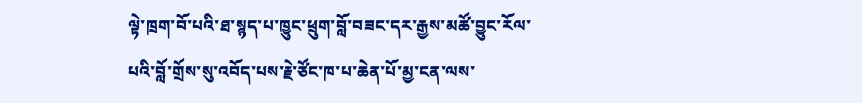ལྟེ་ཁྲག་བོ་པའི་ཐ་སྙད་པ་ཁྱུང་ཕྲུག་བློ་བཟང་དར་རྒྱས་མཚོ་བྱུང་རོལ་པའི་བློ་གྲོས་སུ་འབོད་པས་རྗེ་ཙོང་ཁ་པ་ཆེན་པོ་མྱ་ངན་ལས་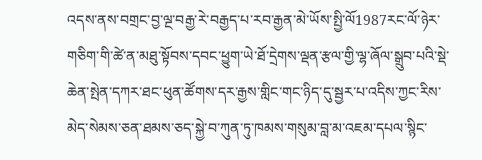འདས་ནས་བགྲང་བྱ་ལྔ་བརྒྱ་རེ་བརྒྱད་པ་རབ་རྒྱན་མེ་ཡོས་སྤྱི་ལོ1987རང་ལོ་ཉེར་གཅིག་གི་ཚེ་ན་མཐུ་སྟོབས་དབང་ཕྱུག་ཡེ་ཐོ་དྲེགས་ལྡན་རྩལ་གྱི་ལྷ་ཞོལ་སྒྲུབ་པའི་སྡེ་ཆེན་སྤེན་དཀར་ཐང་ཕུན་ཚོགས་དར་རྒྱས་གླིང་གང་ཉིད་དུ་སྦྱར་པ་འདིས་ཀྱང་རིས་མེད་སེམས་ཅན་ཐམས་ཅད་སྐྱེ་བ་ཀུན་ཏུ་ཁམས་གསུམ་བླ་མ་འཇམ་དཔལ་སྙིང་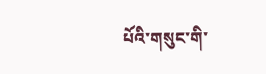པོའི་གསུང་གི་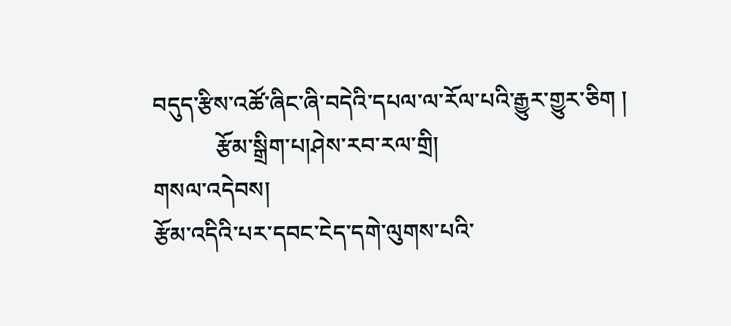བདུད་རྩིས་འཚོ་ཞིང་ཞི་བདེའི་དཔལ་ལ་རོལ་པའི་རྒྱུར་གྱུར་ཅིག །
           རྩོམ་སྒྲིག་པ།ཤེས་རབ་རལ་གྲི།
གསལ་འདེབས།
རྩོམ་འདིའི་པར་དབང་ངེད་དགེ་ལུགས་པའི་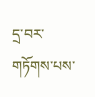དྲ་བར་གཏོགས་པས་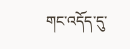གང་འདོད་དུ་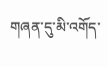གཞན་དུ་མི་འགོད་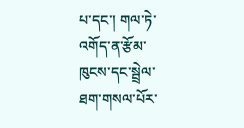པ་དང་། གལ་ཏེ་འགོད་ན་རྩོམ་ཁུངས་དང་སྦྲེལ་ཐག་གསལ་པོར་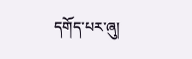དགོད་པར་ཞུ།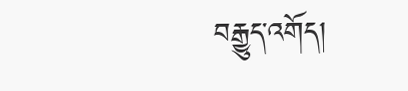བརྒྱུད་འགོད།